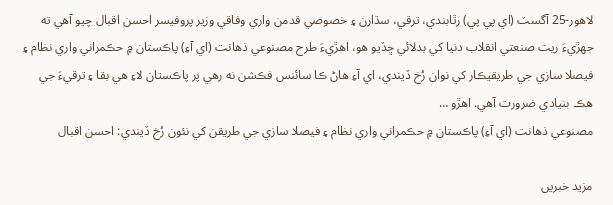لاهور-25 آگسٽ (اي پي پي) رٿابندي، ترقي، سڌارن ۽ خصوصي قدمن واري وفاقي وزير پروفيسر احسن اقبال چيو آهي ته جهڙيءَ ريت صنعتي انقلاب دنيا کي بدلائي ڇڏيو هو، اهڙيءَ طرح مصنوعي ذهانت (اي آءِ) پاڪستان ۾ حڪمراني واري نظام ۽ فيصلا سازي جي طريقيڪار کي نوان رُخ ڏيندي، اي آءِ هاڻ ڪا سائنس فڪشن نه رهي پر پاڪستان لاءِ هي بقا ۽ ترقيءَ جي هڪ بنيادي ضرورت آهي. اهڙو …
مصنوعي ذهانت (اي آءِ) پاڪستان ۾ حڪمراني واري نظام ۽ فيصلا سازي جي طريقن کي نئون رُخ ڏيندي: احسن اقبال

مزید خبریں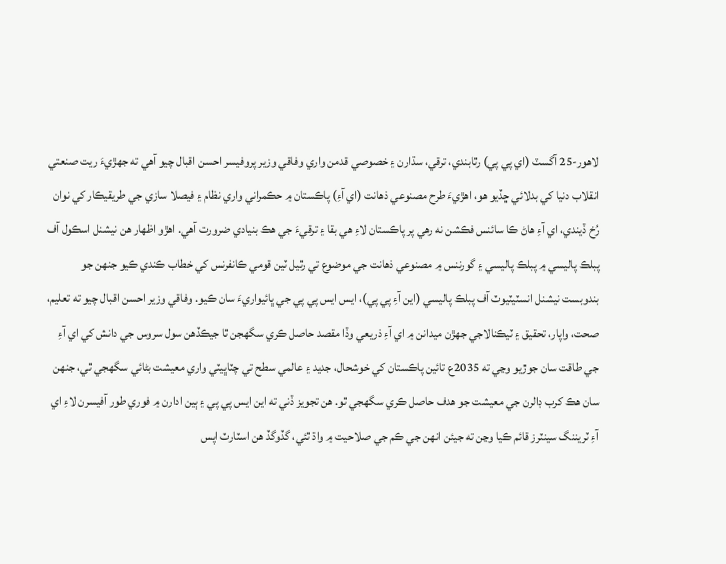لاهور-25 آگسٽ (اي پي پي) رٿابندي، ترقي، سڌارن ۽ خصوصي قدمن واري وفاقي وزير پروفيسر احسن اقبال چيو آهي ته جهڙيءَ ريت صنعتي انقلاب دنيا کي بدلائي ڇڏيو هو، اهڙيءَ طرح مصنوعي ذهانت (اي آءِ) پاڪستان ۾ حڪمراني واري نظام ۽ فيصلا سازي جي طريقيڪار کي نوان رُخ ڏيندي، اي آءِ هاڻ ڪا سائنس فڪشن نه رهي پر پاڪستان لاءِ هي بقا ۽ ترقيءَ جي هڪ بنيادي ضرورت آهي. اهڙو اظهار هن نيشنل اسڪول آف پبلڪ پاليسي ۾ پبلڪ پاليسي ۽ گورننس ۾ مصنوعي ذهانت جي موضوع تي رٿيل ٽين قومي ڪانفرنس کي خطاب ڪندي ڪيو جنهن جو بندوبست نيشنل انسٽيٽيوٽ آف پبلڪ پاليسي (اين آءِ پي پي)، ايس ايس پي پي جي ڀائيواريءَ سان ڪيو. وفاقي وزير احسن اقبال چيو ته تعليم، صحت، واپار، تحقيق ۽ ٽيڪنالاجي جهڙن ميدانن ۾ اي آءِ ذريعي وڏا مقصد حاصل ڪري سگهجن ٿا جيڪڏهن سول سروس جي دانش کي اي آءِ جي طاقت سان جوڙيو وڃي ته 2035ع تائين پاڪستان کي خوشحال، جديد ۽ عالمي سطح تي چٽاڀيٽي واري معيشت بڻائي سگهجي ٿي، جنهن سان هڪ کرب ڊالرن جي معيشت جو هدف حاصل ڪري سگهجي ٿو. هن تجويز ڏني ته اين ايس پي پي ۽ ٻين ادارن ۾ فوري طور آفيسرن لاءِ اي آءِ ٽريننگ سينٽرز قائم ڪيا وڃن ته جيئن انهن جي ڪم جي صلاحيت ۾ واڌ ٿئي، گڏوگڏ هن اسٽارٽ اپس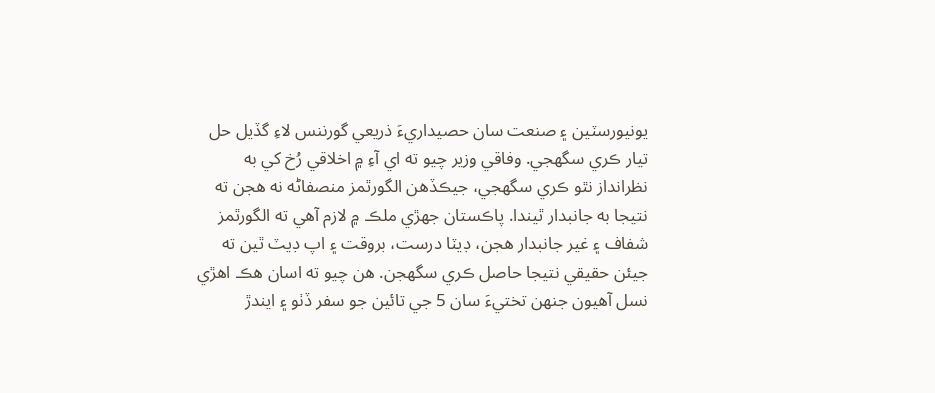يونيورسٽين ۽ صنعت سان حصيداريءَ ذريعي گورننس لاءِ گڏيل حل تيار ڪري سگهجي. وفاقي وزير چيو ته اي آءِ ۾ اخلاقي رُخ کي به نظرانداز نٿو ڪري سگهجي، جيڪڏهن الگورٿمز منصفاڻه نه هجن ته نتيجا به جانبدار ٿيندا. پاڪستان جهڙي ملڪ ۾ لازم آهي ته الگورٿمز شفاف ۽ غير جانبدار هجن، ڊيٽا درست، بروقت ۽ اپ ڊيٽ ٿين ته جيئن حقيقي نتيجا حاصل ڪري سگهجن. هن چيو ته اسان هڪ اهڙي نسل آهيون جنهن تختيءَ سان 5 جي تائين جو سفر ڏٺو ۽ ايندڙ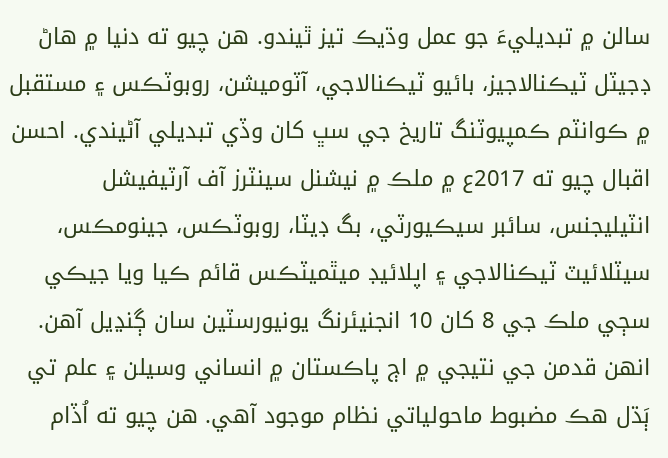سالن ۾ تبديليءَ جو عمل وڌيڪ تيز ٿيندو. هن چيو ته دنيا ۾ هاڻ ڊجيٽل ٽيڪنالاجيز، بائيو ٽيڪنالاجي، آٽوميشن، روبوٽڪس ۽ مستقبل ۾ ڪوانٽم ڪمپيوٽنگ تاريخ جي سڀ کان وڏي تبديلي آڻيندي. احسن اقبال چيو ته 2017ع ۾ ملڪ ۾ نيشنل سينٽرز آف آرٽيفيشل انٽيليجنس، سائبر سيڪيورٽي، بگ ڊيٽا، روبوٽڪس، جينومڪس، سيٽلائيٽ ٽيڪنالاجي ۽ اپلائيڊ ميٿميٽڪس قائم ڪيا ويا جيڪي سڄي ملڪ جي 8 کان 10 انجنيئرنگ يونيورسٽين سان ڳنڍيل آهن. انهن قدمن جي نتيجي ۾ اڄ پاڪستان ۾ انساني وسيلن ۽ علم تي ٻَڌل هڪ مضبوط ماحولياتي نظام موجود آهي. هن چيو ته اُڏام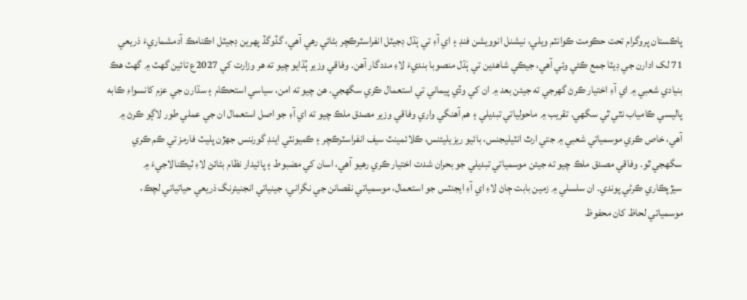پاڪستان پروگرام تحت حڪومت ڪوانٽم ويلي، نيشنل انوويشن فنڊ ۽ اي آءِ تي ٻَڌل ڊجيٽل انفراسٽرڪچر بڻائي رهي آهي، گڏوگڏ پهرين ڊجيٽل اڪنامڪ آدمشماريءَ ذريعي 71 لک ادارن جي ڊيٽا جمع ڪئي وئي آهي، جيڪي شاهدين تي ٻَڌل منصوبا بنديءَ لاءِ مددگار آهن. وفاقي وزير ٻُڌايو چيو ته هر وزارت کي 2027ع تائين گهٽ ۾ گهٽ هڪ بنيادي شعبي ۾ اي آءِ اختيار ڪرڻ گهرجي ته جيئن بعد ۾ ان کي وڏي پيماني تي استعمال ڪري سگهجي. هن چيو ته امن، سياسي استحڪام ۽ سڌارن جي عزم کانسواءِ ڪابه پاليسي ڪامياب نٿي ٿي سگهي. تقريب ۾ ماحولياتي تبديلي ۽ هم آهنگي واري وفاقي وزير مصدق ملڪ چيو ته اي آءِ جو اصل استعمال ان جي عملي طور لاڳو ڪرڻ ۾ آهي، خاص ڪري موسمياتي شعبي ۾ جتي ارٿ انٽيليجنس، بائيو ريزيليئنس، ڪلائمينٽ سيف انفراسٽرڪچر ۽ ڪميونٽي اينڊ گورننس جهڙن پليٽ فارمز تي ڪم ڪري سگهجي ٿو. وفاقي مصدق ملڪ چيو ته جيئن موسمياتي تبديلي جو بحران شدت اختيار ڪري رهيو آهي، اسان کي مضبوط ۽ پائيدار نظام بڻائڻ لاءِ ٽيڪنالاجيءَ ۾ سيڙپڪاري ڪرڻي پوندي. ان سلسلي ۾ زمين بابت ڄاڻ لاءِ اي آءِ ايجنٽس جو استعمال، موسمياتي نقصانن جي نگراني، جينياتي انجنيئرنگ ذريعي حياتياتي لچڪ، موسمياتي لحاظ کان محفوظ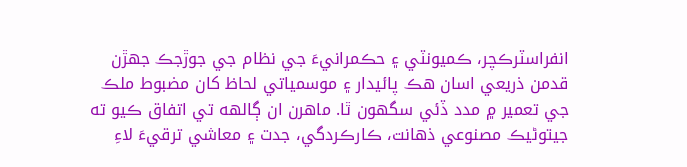انفراسٽرڪچر، ڪميونٽي ۽ حڪمرانيءَ جي نظام جي جوڙجڪ جهڙن قدمن ذريعي اسان هڪ پائيدار ۽ موسمياتي لحاظ کان مضبوط ملڪ جي تعمير ۾ مدد ڏئي سگهون ٿا. ماهرن ان ڳالهه تي اتفاق ڪيو ته جيتوڻيڪ مصنوعي ذهانت، ڪارڪردگي، جدت ۽ معاشي ترقيءَ لاءِ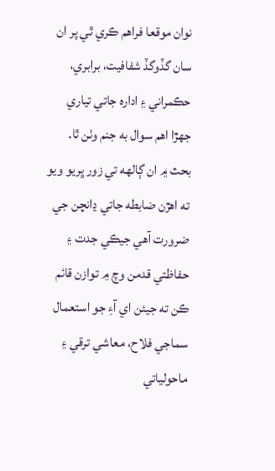نوان موقعا فراهم ڪري ٿي پر ان سان گڏوگڏ شفافيت، برابري، حڪمراني ۽ اداره جاتي تياري جهڙا اهم سوال به جنم وٺن ٿا. بحث ۾ ان ڳالهه تي زور ڀريو ويو ته اهڙن ضابطه جاتي ڍانچن جي ضرورت آهي جيڪي جدت ۽ حفاظتي قدمن وچ ۾ توازن قائم ڪن ته جيئن اي آءِ جو استعمال سماجي فلاح، معاشي ترقي ۽ ماحولياتي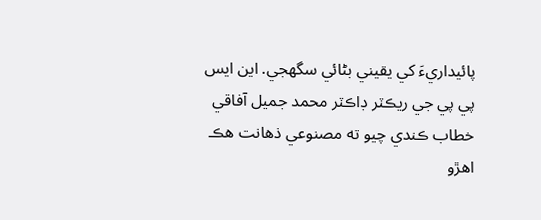پائيداريءَ کي يقيني بڻائي سگهجي. اين ايس پي پي جي ريڪٽر ڊاڪٽر محمد جميل آفاقي خطاب ڪندي چيو ته مصنوعي ذهانت هڪ اهڙو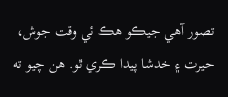تصور آهي جيڪو هڪ ئي وقت جوش، حيرت ۽ خدشا پيدا ڪري ٿو. هن چيو ته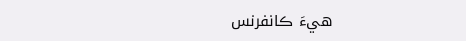هيءَ ڪانفرنس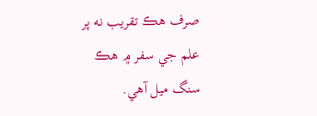صرف هڪ تقريب نه پر علم جي سفر ۾ هڪ سنگ ميل آهي.